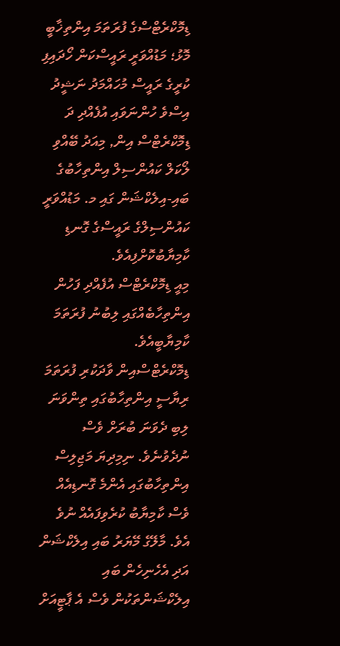ޑިމޮކްރެޓްސްގެ ފުރަތަމަ އިންތިޚާބީ މޮޅު؛ މަޑުއްވަރީ ރައީސްކަން ހޯދައިފި
ކުރީގެ ރައީސް މުހައްމަދު ނަޝީދު އިސްވެ ހުންނަވައި އުފެއްދި ދަ ޑިމޮކްރެޓްސް އިން, މިއަދު ބޭއްވި ލޯކަލް ކައުންސިލް އިންތިހާބުގެ ބައި-އިލެކްޝަން ގައި މ. މަޑުއްވަރީ ކައުންސިލްގެ ރައީސްގެ ގޮނޑި ކާމިޔާބުކޮށްފިއެވެ.
މިއީ ޑިމޮކްރެޓްސް އުފެއްދި ފަހުން އިންތިހާބެއްގައި ލިބުނު ފުރަތަމަ ކާމިޔާބީއެވެ.
ޑިމޮކްރެޓްސްއިން ވާދަކުރި ފުރަތަމަ ރިޔާސީ އިންތިހާބުގައި ތިންވަނަ ލިބި ދެވަނަ ބުރަށް ވެސް ނުދެވުނެވެ. ނިމިދިޔަ މަޖިލިސް އިންތިހާބުގައި އެންމެ ގޮނޑިއެއް ވެސް ކާމިޔާބު ކުރެވިފައެއް ނުވެ އެވެ. މާލޭގެ މޭޔަރު ބައި އިލެކްޝަން އަދި އެހެނިހެން ބައި އިލެކްޝަންތަކުން ވެސް އެ ޕާޓީއަށް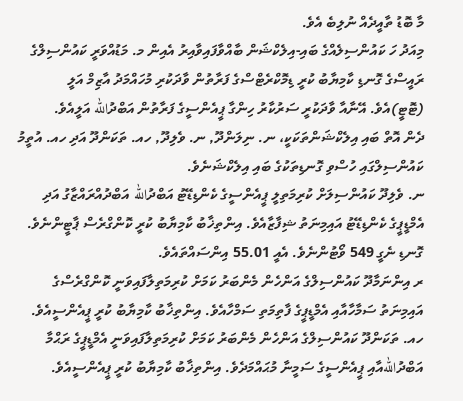މާ ބޮޑު ތާއީދެއް ނުލިބެ އެވެ.
މިއަދު ހަ ކައުންސިލެއްގެ ބައި-އިލެކްޝަން ބާއްވާފައިވާއިރު އެއިން މ. މަޑުއްވަރީ ކައުންސިލްގެ ރައީސްގެ ގޮނޑި ކާމިޔާބު ކުރީ ޑިމޮކްރެޓްސްގެ ފަރާތުން ވާދަކުރި މުހައްމަދު އާޒިމް އަލީ (ޓޮޓީ)އެވެ. އޭނާއާ ވާދަކުރީ ސަރުކާރު ހިންގާ ޕީއެންސީގެ ފަރާތުން އަބްދުالله އަލީއެވެ.
ދެން އޮތް ބައި އިލެކްޝަންތަކަކީ، ނ. ނިލަންދޫ, ނ. ވެލިދޫ, ހއ. ތަކަންދޫ އަދި ހއ. އުތީމު ކައުންސިލްގައި ހުސްވި ގޮނޑިތަކުގެ ބައި އިލެކްޝަނެވެ.
ނ. ވެލިދޫ ކައުންސިލަށް ކުރިމަތިލީ ޕީއެންސީގެ ކެންޑިޑޭޓު އަބްދުالله އަބްދުއްރައްޒާގު އަދި އެމްޑީޕީގެ ކެންޑިޑޭޓު އައިމިނަތު ޝިފާޒާއެވެ. އިންތިޚާބު ކާމިޔާބު ކުރީ ކޮންގްރެސް ޕާޓީންނެވެ. ގޮނޑި ނެގީ 549 ވޯޓުންނެވެ. އެއީ 55.01 އިންސައްތައެވެ.
ރ އިންނަމާދޫ ކައުންސިލްގެ އަންހެން މެންބަރު ކަމަށް ކުރިމަތިލާފައިވަނީ ކޮންގްރެސްގެ އައިމިނަތު ސަމާހާއާއި އެމްޑީޕީގެ ފާތިމަތި ސަމްހާއެވެ. އިންތިޚާބު ކާމިޔާބު ކުރީ ޕީއެންސީއެވެ.
ހއ. ތަކަންދޫ ކައުންސިލްގެ އަންހެން މެންބަރު ކަމަށް ކުރިމަތިލާފައިވަނީ އެމްޑީޕީގެ ރަޙްމާ އަބްދުاللهއާއި ޕީއެންސީގެ ސަމީނާ މުޙައްމަދެވެ. އިންތިޚާބު ކާމިޔާބު ކުރީ ޕީއެންސީއެވެ.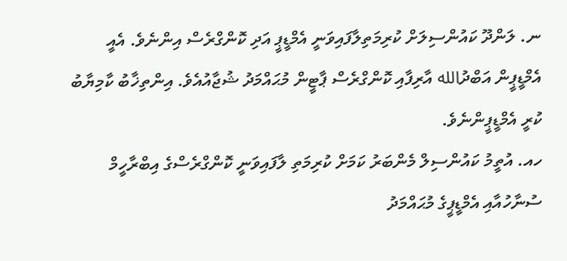ނ. ލަންދޫ ކައުންސިލަށް ކުރިމަތިލާފައިވަނީ އެމްޑީޕީ އަދި ކޮންގްރެސް އިންނެވެ. އެއީ އެމްޑީޕީން އަބްދުالله އާރިފާއި ކޮންގްރެސް ޕާޓީން މުޙައްމަދު ޝުޖާއުއެވެ. އިންތިޚާބު ކާމިޔާބު ކުރީ އެމްޑީޕީންނެވެ.
ހއ. އުތީމު ކައުންސިލް މެންބަރު ކަމަށް ކުރިމަތި ލާފައިވަނީ ކޮންގްރެސްގެ އިބްރާހީމް ސުނާހުއާއި އެމްޑީޕީގެ މުޙައްމަދު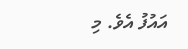އައުފު އެވެ. މި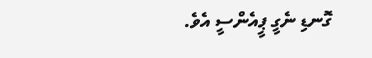ގޮނޑި ނެގީ ޕީއެންސީ އެވެ.